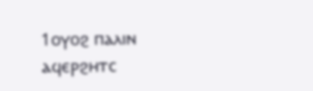1ⲟⲩⲟϩ ⲡⲁⲗⲓⲛ ⲁϥⲉⲣϩⲏⲧⲥ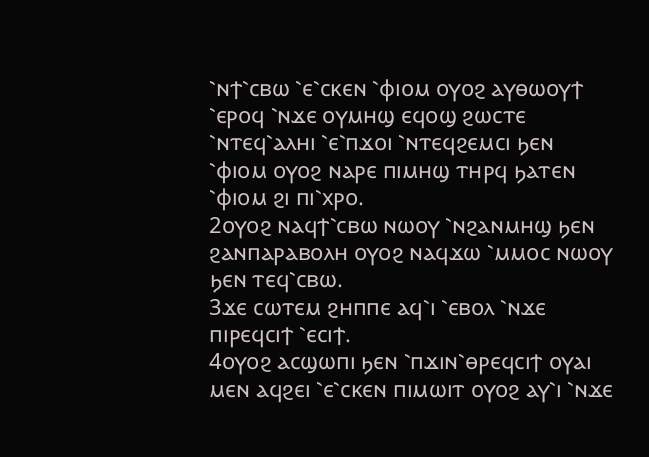⳿ⲛϯ⳿ⲥⲃⲱ ⳿ⲉ⳿ⲥⲕⲉⲛ ⳿ⲫⲓⲟⲙ ⲟⲩⲟϩ ⲁⲩⲑⲱⲟⲩϯ ⳿ⲉⲣⲟϥ ⳿ⲛϫⲉ ⲟⲩⲙⲏϣ ⲉϥⲟϣ ϩⲱⲥⲧⲉ ⳿ⲛⲧⲉϥ⳿ⲁⲗⲏⲓ ⳿ⲉ⳿ⲡϫⲟⲓ ⳿ⲛⲧⲉϥϩⲉⲙⲥⲓ ϧⲉⲛ ⳿ⲫⲓⲟⲙ ⲟⲩⲟϩ ⲛⲁⲣⲉ ⲡⲓⲙⲏϣ ⲧⲏⲣϥ ϧⲁⲧⲉⲛ ⳿ⲫⲓⲟⲙ ϩⲓ ⲡⲓ⳿ⲭⲣⲟ.
2ⲟⲩⲟϩ ⲛⲁϥϯ⳿ⲥⲃⲱ ⲛⲱⲟⲩ ⳿ⲛϩⲁⲛⲙⲏϣ ϧⲉⲛ ϩⲁⲛⲡⲁⲣⲁⲃⲟⲗⲏ ⲟⲩⲟϩ ⲛⲁϥϫⲱ ⳿ⲙⲙⲟⲥ ⲛⲱⲟⲩ ϧⲉⲛ ⲧⲉϥ⳿ⲥⲃⲱ.
3ϫⲉ ⲥⲱⲧⲉⲙ ϩⲏⲡⲡⲉ ⲁϥ⳿ⲓ ⳿ⲉⲃⲟⲗ ⳿ⲛϫⲉ ⲡⲓⲣⲉϥⲥⲓϯ ⳿ⲉⲥⲓϯ.
4ⲟⲩⲟϩ ⲁⲥϣⲱⲡⲓ ϧⲉⲛ ⳿ⲡϫⲓⲛ⳿ⲑⲣⲉϥⲥⲓϯ ⲟⲩⲁⲓ ⲙⲉⲛ ⲁϥϩⲉⲓ ⳿ⲉ⳿ⲥⲕⲉⲛ ⲡⲓⲙⲱⲓⲧ ⲟⲩⲟϩ ⲁⲩ⳿ⲓ ⳿ⲛϫⲉ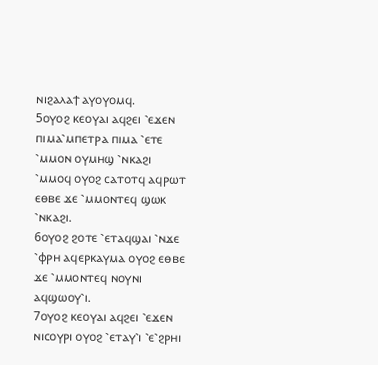ⲛⲓϩⲁⲗⲁϯ ⲁⲩⲟⲩⲟⲙϥ.
5ⲟⲩⲟϩ ⲕⲉⲟⲩⲁⲓ ⲁϥϩⲉⲓ ⳿ⲉϫⲉⲛ ⲡⲓⲙⲁ⳿ⲙⲡⲉⲧⲣⲁ ⲡⲓⲙⲁ ⳿ⲉⲧⲉ ⳿ⲙⲙⲟⲛ ⲟⲩⲙⲏϣ ⳿ⲛⲕⲁϩⲓ ⳿ⲙⲙⲟϥ ⲟⲩⲟϩ ⲥⲁⲧⲟⲧϥ ⲁϥⲣⲱⲧ ⲉⲑⲃⲉ ϫⲉ ⳿ⲙⲙⲟⲛⲧⲉϥ ϣⲱⲕ ⳿ⲛⲕⲁϩⲓ.
6ⲟⲩⲟϩ ϩⲟⲧⲉ ⳿ⲉⲧⲁϥϣⲁⲓ ⳿ⲛϫⲉ ⳿ⲫⲣⲏ ⲁϥⲉⲣⲕⲁⲩⲙⲁ ⲟⲩⲟϩ ⲉⲑⲃⲉ ϫⲉ ⳿ⲙⲙⲟⲛⲧⲉϥ ⲛⲟⲩⲛⲓ ⲁϥϣⲱⲟⲩ⳿ⲓ.
7ⲟⲩⲟϩ ⲕⲉⲟⲩⲁⲓ ⲁϥϩⲉⲓ ⳿ⲉϫⲉⲛ ⲛⲓⲥⲟⲩⲣⲓ ⲟⲩⲟϩ ⳿ⲉⲧⲁⲩ⳿ⲓ ⳿ⲉ⳿ϩⲣⲏⲓ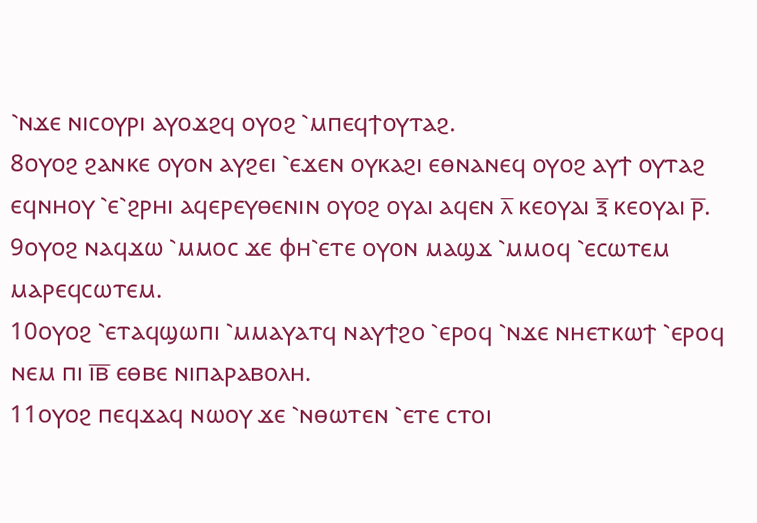⳿ⲛϫⲉ ⲛⲓⲥⲟⲩⲣⲓ ⲁⲩⲟϫϩϥ ⲟⲩⲟϩ ⳿ⲙⲡⲉϥϯⲟⲩⲧⲁϩ.
8ⲟⲩⲟϩ ϩⲁⲛⲕⲉ ⲟⲩⲟⲛ ⲁⲩϩⲉⲓ ⳿ⲉϫⲉⲛ ⲟⲩⲕⲁϩⲓ ⲉⲑⲛⲁⲛⲉϥ ⲟⲩⲟϩ ⲁⲩϯ ⲟⲩⲧⲁϩ ⲉϥⲛⲏⲟⲩ ⳿ⲉ⳿ϩⲣⲏⲓ ⲁϥⲉⲣⲉⲩⲑⲉⲛⲓⲛ ⲟⲩⲟϩ ⲟⲩⲁⲓ ⲁϥⲉⲛ ⲗ̅ ⲕⲉⲟⲩⲁⲓ ⲝ̅ ⲕⲉⲟⲩⲁⲓ ⲣ̅.
9ⲟⲩⲟϩ ⲛⲁϥϫⲱ ⳿ⲙⲙⲟⲥ ϫⲉ ⲫⲏ⳿ⲉⲧⲉ ⲟⲩⲟⲛ ⲙⲁϣϫ ⳿ⲙⲙⲟϥ ⳿ⲉⲥⲱⲧⲉⲙ ⲙⲁⲣⲉϥⲥⲱⲧⲉⲙ.
10ⲟⲩⲟϩ ⳿ⲉⲧⲁϥϣⲱⲡⲓ ⳿ⲙⲙⲁⲩⲁⲧϥ ⲛⲁⲩϯϩⲟ ⳿ⲉⲣⲟϥ ⳿ⲛϫⲉ ⲛⲏⲉⲧⲕⲱϯ ⳿ⲉⲣⲟϥ ⲛⲉⲙ ⲡⲓ ⲓ̅ⲃ̅ ⲉⲑⲃⲉ ⲛⲓⲡⲁⲣⲁⲃⲟⲗⲏ.
11ⲟⲩⲟϩ ⲡⲉϥϫⲁϥ ⲛⲱⲟⲩ ϫⲉ ⳿ⲛⲑⲱⲧⲉⲛ ⳿ⲉⲧⲉ ⲥⲧⲟⲓ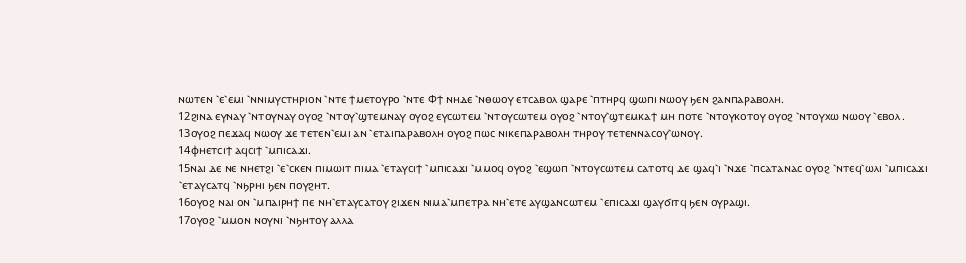ⲛⲱⲧⲉⲛ ⳿ⲉ⳿ⲉⲙⲓ ⳿ⲛⲛⲓⲙⲩⲥⲧⲏⲣⲓⲟⲛ ⳿ⲛⲧⲉ ϯⲙⲉⲧⲟⲩⲣⲟ ⳿ⲛⲧⲉ Ⲫϯ ⲛⲏⲇⲉ ⳿ⲛⲑⲱⲟⲩ ⲉⲧⲥⲁⲃⲟⲗ ϣⲁⲣⲉ ⳿ⲡⲧⲏⲣϥ ϣⲱⲡⲓ ⲛⲱⲟⲩ ϧⲉⲛ ϩⲁⲛⲡⲁⲣⲁⲃⲟⲗⲏ.
12ϩⲓⲛⲁ ⲉⲩⲛⲁⲩ ⳿ⲛⲧⲟⲩⲛⲁⲩ ⲟⲩⲟϩ ⳿ⲛⲧⲟⲩ⳿ϣⲧⲉⲙⲛⲁⲩ ⲟⲩⲟϩ ⲉⲩⲥⲱⲧⲉⲙ ⳿ⲛⲧⲟⲩⲥⲱⲧⲉⲙ ⲟⲩⲟϩ ⳿ⲛⲧⲟⲩ⳿ϣⲧⲉⲙⲕⲁϯ ⲙⲏ ⲡⲟⲧⲉ ⳿ⲛⲧⲟⲩⲕⲟⲧⲟⲩ ⲟⲩⲟϩ ⳿ⲛⲧⲟⲩⲭⲱ ⲛⲱⲟⲩ ⳿ⲉⲃⲟⲗ.
13ⲟⲩⲟϩ ⲡⲉϫⲁϥ ⲛⲱⲟⲩ ϫⲉ ⲧⲉⲧⲉⲛ⳿ⲉⲙⲓ ⲁⲛ ⳿ⲉⲧⲁⲓⲡⲁⲣⲁⲃⲟⲗⲏ ⲟⲩⲟϩ ⲡⲱⲥ ⲛⲓⲕⲉⲡⲁⲣⲁⲃⲟⲗⲏ ⲧⲏⲣⲟⲩ ⲧⲉⲧⲉⲛⲛⲁⲥⲟⲩ⳿ⲱⲛⲟⲩ.
14ⲫⲏⲉⲧⲥⲓϯ ⲁϥⲥⲓϯ ⳿ⲙⲡⲓⲥⲁϫⲓ.
15ⲛⲁⲓ ⲇⲉ ⲛⲉ ⲛⲏⲉⲧϩⲓ ⳿ⲉ⳿ⲥⲕⲉⲛ ⲡⲓⲙⲱⲓⲧ ⲡⲓⲙⲁ ⳿ⲉⲧⲁⲩⲥⲓϯ ⳿ⲙⲡⲓⲥⲁϫⲓ ⳿ⲙⲙⲟϥ ⲟⲩⲟϩ ⳿ⲉϣⲱⲡ ⳿ⲛⲧⲟⲩⲥⲱⲧⲉⲙ ⲥⲁⲧⲟⲧϥ ⲇⲉ ϣⲁϥ⳿ⲓ ⳿ⲛϫⲉ ⳿ⲡⲥⲁⲧⲁⲛⲁⲥ ⲟⲩⲟϩ ⳿ⲛⲧⲉϥ⳿ⲱⲗⲓ ⳿ⲙⲡⲓⲥⲁϫⲓ ⳿ⲉⲧⲁⲩⲥⲁⲧϥ ⳿ⲛϧⲣⲏⲓ ϧⲉⲛ ⲡⲟⲩϩⲏⲧ.
16ⲟⲩⲟϩ ⲛⲁⲓ ⲟⲛ ⳿ⲙⲡⲁⲓⲣⲏϯ ⲡⲉ ⲛⲏ⳿ⲉⲧⲁⲩⲥⲁⲧⲟⲩ ϩⲓϫⲉⲛ ⲛⲓⲙⲁ⳿ⲙⲡⲉⲧⲣⲁ ⲛⲏ⳿ⲉⲧⲉ ⲁⲩϣⲁⲛⲥⲱⲧⲉⲙ ⳿ⲉⲡⲓⲥⲁϫⲓ ϣⲁⲩϭⲓⲧϥ ϧⲉⲛ ⲟⲩⲣⲁϣⲓ.
17ⲟⲩⲟϩ ⳿ⲙⲙⲟⲛ ⲛⲟⲩⲛⲓ ⳿ⲛϧⲏⲧⲟⲩ ⲁⲗⲗⲁ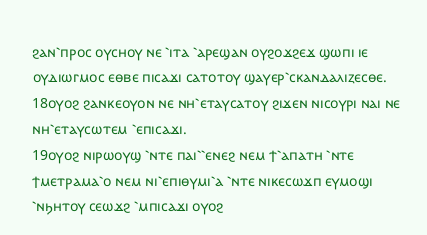ϩⲁⲛ⳿ⲡⲣⲟⲥ ⲟⲩⲥⲏⲟⲩ ⲛⲉ ⳿ⲓⲧⲁ ⳿ⲁⲣⲉϣⲁⲛ ⲟⲩϩⲟϫϩⲉϫ ϣⲱⲡⲓ ⲓⲉ ⲟⲩⲇⲓⲱⲅⲙⲟⲥ ⲉⲑⲃⲉ ⲡⲓⲥⲁϫⲓ ⲥⲁⲧⲟⲧⲟⲩ ϣⲁⲩⲉⲣ⳿ⲥⲕⲁⲛⲇⲁⲗⲓⲍⲉⲥⲑⲉ.
18ⲟⲩⲟϩ ϩⲁⲛⲕⲉⲟⲩⲟⲛ ⲛⲉ ⲛⲏ⳿ⲉⲧⲁⲩⲥⲁⲧⲟⲩ ϩⲓϫⲉⲛ ⲛⲓⲥⲟⲩⲣⲓ ⲛⲁⲓ ⲛⲉ ⲛⲏ⳿ⲉⲧⲁⲩⲥⲱⲧⲉⲙ ⳿ⲉⲡⲓⲥⲁϫⲓ.
19ⲟⲩⲟϩ ⲛⲓⲣⲱⲟⲩϣ ⳿ⲛⲧⲉ ⲡⲁⲓ⳿⳿ⲉⲛⲉϩ ⲛⲉⲙ ϯ⳿ⲁⲡⲁⲧⲏ ⳿ⲛⲧⲉ ϯⲙⲉⲧⲣⲁⲙⲁ⳿ⲟ ⲛⲉⲙ ⲛⲓ⳿ⲉⲡⲓⲑⲩⲙⲓ⳿ⲁ ⳿ⲛⲧⲉ ⲛⲓⲕⲉⲥⲱϫⲡ ⲉⲩⲙⲟϣⲓ ⳿ⲛϧⲏⲧⲟⲩ ⲥⲉⲱϫϩ ⳿ⲙⲡⲓⲥⲁϫⲓ ⲟⲩⲟϩ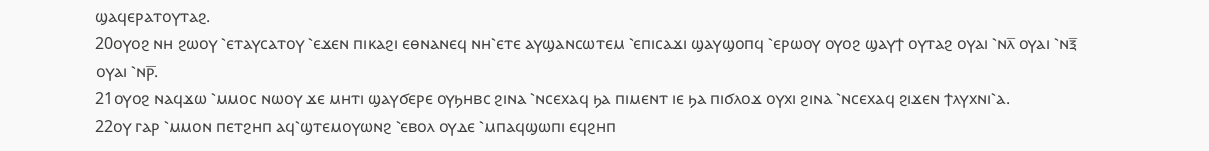ϣⲁϥⲉⲣⲁⲧⲟⲩⲧⲁϩ.
20ⲟⲩⲟϩ ⲛⲏ ϩⲱⲟⲩ ⳿ⲉⲧⲁⲩⲥⲁⲧⲟⲩ ⳿ⲉϫⲉⲛ ⲡⲓⲕⲁϩⲓ ⲉⲑⲛⲁⲛⲉϥ ⲛⲏ⳿ⲉⲧⲉ ⲁⲩϣⲁⲛⲥⲱⲧⲉⲙ ⳿ⲉⲡⲓⲥⲁϫⲓ ϣⲁⲩϣⲟⲡϥ ⳿ⲉⲣⲱⲟⲩ ⲟⲩⲟϩ ϣⲁⲩϯ ⲟⲩⲧⲁϩ ⲟⲩⲁⲓ ⳿ⲛⲗ̅ ⲟⲩⲁⲓ ⳿ⲛⲝ̅ ⲟⲩⲁⲓ ⳿ⲛⲣ̅.
21ⲟⲩⲟϩ ⲛⲁϥϫⲱ ⳿ⲙⲙⲟⲥ ⲛⲱⲟⲩ ϫⲉ ⲙⲏⲧⲓ ϣⲁⲩϭⲉⲣⲉ ⲟⲩϧⲏⲃⲥ ϩⲓⲛⲁ ⳿ⲛⲥⲉⲭⲁϥ ϧⲁ ⲡⲓⲙⲉⲛⲧ ⲓⲉ ϧⲁ ⲡⲓϭⲗⲟϫ ⲟⲩⲭⲓ ϩⲓⲛⲁ ⳿ⲛⲥⲉⲭⲁϥ ϩⲓϫⲉⲛ ϯⲗⲩⲭⲛⲓ⳿ⲁ.
22ⲟⲩ ⲅⲁⲣ ⳿ⲙⲙⲟⲛ ⲡⲉⲧϩⲏⲡ ⲁϥ⳿ϣⲧⲉⲙⲟⲩⲱⲛϩ ⳿ⲉⲃⲟⲗ ⲟⲩⲇⲉ ⳿ⲙⲡⲁϥϣⲱⲡⲓ ⲉϥϩⲏⲡ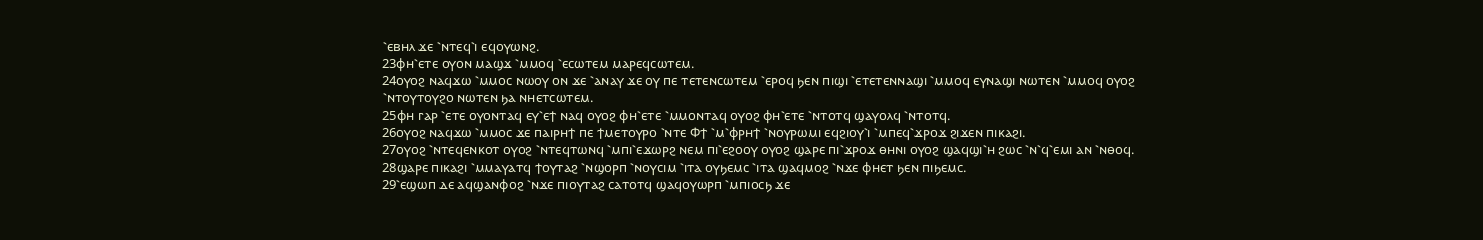⳿ⲉⲃⲏⲗ ϫⲉ ⳿ⲛⲧⲉϥ⳿ⲓ ⲉϥⲟⲩⲱⲛϩ.
23ⲫⲏ⳿ⲉⲧⲉ ⲟⲩⲟⲛ ⲙⲁϣϫ ⳿ⲙⲙⲟϥ ⳿ⲉⲥⲱⲧⲉⲙ ⲙⲁⲣⲉϥⲥⲱⲧⲉⲙ.
24ⲟⲩⲟϩ ⲛⲁϥϫⲱ ⳿ⲙⲙⲟⲥ ⲛⲱⲟⲩ ⲟⲛ ϫⲉ ⳿ⲁⲛⲁⲩ ϫⲉ ⲟⲩ ⲡⲉ ⲧⲉⲧⲉⲛⲥⲱⲧⲉⲙ ⳿ⲉⲣⲟϥ ϧⲉⲛ ⲡⲓϣⲓ ⳿ⲉⲧⲉⲧⲉⲛⲛⲁϣⲓ ⳿ⲙⲙⲟϥ ⲉⲩⲛⲁϣⲓ ⲛⲱⲧⲉⲛ ⳿ⲙⲙⲟϥ ⲟⲩⲟϩ ⳿ⲛⲧⲟⲩⲧⲟⲩϩⲟ ⲛⲱⲧⲉⲛ ϧⲁ ⲛⲏⲉⲧⲥⲱⲧⲉⲙ.
25ⲫⲏ ⲅⲁⲣ ⳿ⲉⲧⲉ ⲟⲩⲟⲛⲧⲁϥ ⲉⲩ⳿ⲉϯ ⲛⲁϥ ⲟⲩⲟϩ ⲫⲏ⳿ⲉⲧⲉ ⳿ⲙⲙⲟⲛⲧⲁϥ ⲟⲩⲟϩ ⲫⲏ⳿ⲉⲧⲉ ⳿ⲛⲧⲟⲧϥ ϣⲁⲩⲟⲗϥ ⳿ⲛⲧⲟⲧϥ.
26ⲟⲩⲟϩ ⲛⲁϥϫⲱ ⳿ⲙⲙⲟⲥ ϫⲉ ⲡⲁⲓⲣⲏϯ ⲡⲉ ϯⲙⲉⲧⲟⲩⲣⲟ ⳿ⲛⲧⲉ Ⲫϯ ⳿ⲙ⳿ⲫⲣⲏϯ ⳿ⲛⲟⲩⲣⲱⲙⲓ ⲉϥϩⲓⲟⲩ⳿ⲓ ⳿ⲙⲡⲉϥ⳿ϫⲣⲟϫ ϩⲓϫⲉⲛ ⲡⲓⲕⲁϩⲓ.
27ⲟⲩⲟϩ ⳿ⲛⲧⲉϥⲉⲛⲕⲟⲧ ⲟⲩⲟϩ ⳿ⲛⲧⲉϥⲧⲱⲛϥ ⳿ⲙⲡⲓ⳿ⲉϫⲱⲣϩ ⲛⲉⲙ ⲡⲓ⳿ⲉϩⲟⲟⲩ ⲟⲩⲟϩ ϣⲁⲣⲉ ⲡⲓ⳿ϫⲣⲟϫ ⲑⲏⲛⲓ ⲟⲩⲟϩ ϣⲁϥϣⲓ⳿ⲏ ϩⲱⲥ ⳿ⲛ⳿ϥ⳿ⲉⲙⲓ ⲁⲛ ⳿ⲛⲑⲟϥ.
28ϣⲁⲣⲉ ⲡⲓⲕⲁϩⲓ ⳿ⲙⲙⲁⲩⲁⲧϥ ϯⲟⲩⲧⲁϩ ⳿ⲛϣⲟⲣⲡ ⳿ⲛⲟⲩⲥⲓⲙ ⳿ⲓⲧⲁ ⲟⲩϧⲉⲙⲥ ⳿ⲓⲧⲁ ϣⲁϥⲙⲟϩ ⳿ⲛϫⲉ ⲫⲏⲉⲧ ϧⲉⲛ ⲡⲓϧⲉⲙⲥ.
29⳿ⲉϣⲱⲡ ⲇⲉ ⲁϥϣⲁⲛⲫⲟϩ ⳿ⲛϫⲉ ⲡⲓⲟⲩⲧⲁϩ ⲥⲁⲧⲟⲧϥ ϣⲁϥⲟⲩⲱⲣⲡ ⳿ⲙⲡⲓⲟⲥϧ ϫⲉ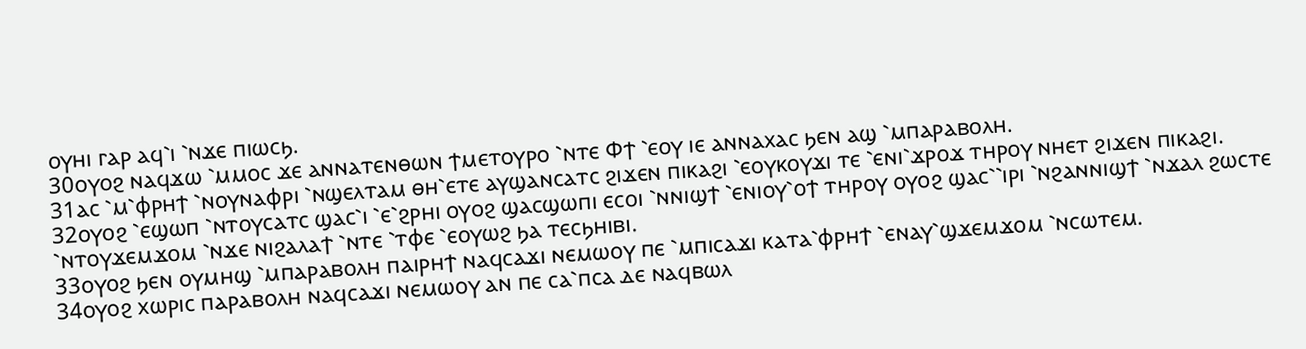ⲟⲩⲏⲓ ⲅⲁⲣ ⲁϥ⳿ⲓ ⳿ⲛϫⲉ ⲡⲓⲱⲥϧ.
30ⲟⲩⲟϩ ⲛⲁϥϫⲱ ⳿ⲙⲙⲟⲥ ϫⲉ ⲁⲛⲛⲁⲧⲉⲛⲑⲱⲛ ϯⲙⲉⲧⲟⲩⲣⲟ ⳿ⲛⲧⲉ Ⲫϯ ⳿ⲉⲟⲩ ⲓⲉ ⲁⲛⲛⲁⲭⲁⲥ ϧⲉⲛ ⲁϣ ⳿ⲙⲡⲁⲣⲁⲃⲟⲗⲏ.
31ⲁⲥ ⳿ⲙ⳿ⲫⲣⲏϯ ⳿ⲛⲟⲩⲛⲁⲫⲣⲓ ⳿ⲛϣⲉⲗⲧⲁⲙ ⲑⲏ⳿ⲉⲧⲉ ⲁⲩϣⲁⲛⲥⲁⲧⲥ ϩⲓϫⲉⲛ ⲡⲓⲕⲁϩⲓ ⳿ⲉⲟⲩⲕⲟⲩϫⲓ ⲧⲉ ⳿ⲉⲛⲓ⳿ϫⲣⲟϫ ⲧⲏⲣⲟⲩ ⲛⲏⲉⲧ ϩⲓϫⲉⲛ ⲡⲓⲕⲁϩⲓ.
32ⲟⲩⲟϩ ⳿ⲉϣⲱⲡ ⳿ⲛⲧⲟⲩⲥⲁⲧⲥ ϣⲁⲥ⳿ⲓ ⳿ⲉ⳿ϩⲣⲏⲓ ⲟⲩⲟϩ ϣⲁⲥϣⲱⲡⲓ ⲉⲥⲟⲓ ⳿ⲛⲛⲓϣϯ ⳿ⲉⲛⲓⲟⲩ⳿ⲟϯ ⲧⲏⲣⲟⲩ ⲟⲩⲟϩ ϣⲁⲥ⳿⳿ⲓⲣⲓ ⳿ⲛϩⲁⲛⲛⲓϣϯ ⳿ⲛϫⲁⲗ ϩⲱⲥⲧⲉ ⳿ⲛⲧⲟⲩϫⲉⲙϫⲟⲙ ⳿ⲛϫⲉ ⲛⲓϩⲁⲗⲁϯ ⳿ⲛⲧⲉ ⳿ⲧⲫⲉ ⳿ⲉⲟⲩⲱϩ ϧⲁ ⲧⲉⲥϧⲏⲓⲃⲓ.
33ⲟⲩⲟϩ ϧⲉⲛ ⲟⲩⲙⲏϣ ⳿ⲙⲡⲁⲣⲁⲃⲟⲗⲏ ⲡⲁⲓⲣⲏϯ ⲛⲁϥⲥⲁϫⲓ ⲛⲉⲙⲱⲟⲩ ⲡⲉ ⳿ⲙⲡⲓⲥⲁϫⲓ ⲕⲁⲧⲁ⳿ⲫⲣⲏϯ ⳿ⲉⲛⲁⲩ⳿ϣϫⲉⲙϫⲟⲙ ⳿ⲛⲥⲱⲧⲉⲙ.
34ⲟⲩⲟϩ ⲭⲱⲣⲓⲥ ⲡⲁⲣⲁⲃⲟⲗⲏ ⲛⲁϥⲥⲁϫⲓ ⲛⲉⲙⲱⲟⲩ ⲁⲛ ⲡⲉ ⲥⲁ⳿ⲡⲥⲁ ⲇⲉ ⲛⲁϥⲃⲱⲗ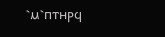⳿ⲙ⳿ⲡⲧⲏⲣϥ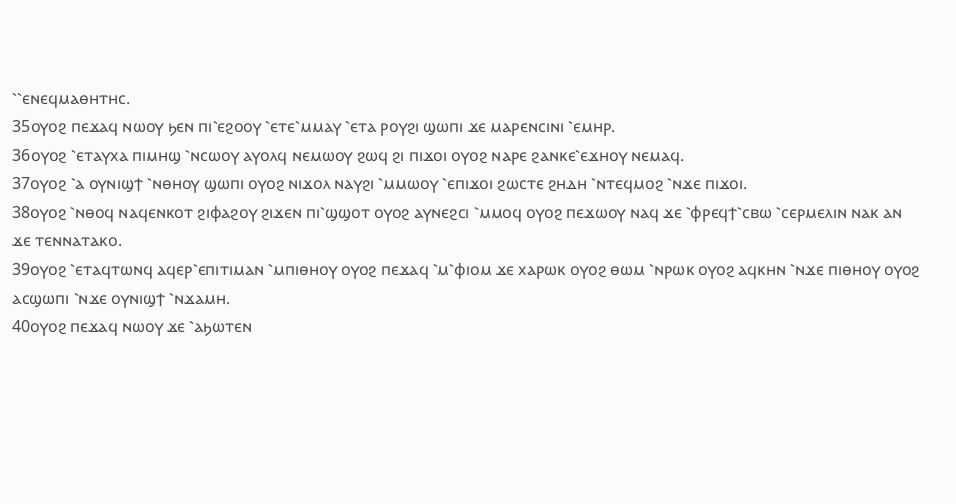⳿⳿ⲉⲛⲉϥⲙⲁⲑⲏⲧⲏⲥ.
35ⲟⲩⲟϩ ⲡⲉϫⲁϥ ⲛⲱⲟⲩ ϧⲉⲛ ⲡⲓ⳿ⲉϩⲟⲟⲩ ⳿ⲉⲧⲉ⳿ⲙⲙⲁⲩ ⳿ⲉⲧⲁ ⲣⲟⲩϩⲓ ϣⲱⲡⲓ ϫⲉ ⲙⲁⲣⲉⲛⲥⲓⲛⲓ ⳿ⲉⲙⲏⲣ.
36ⲟⲩⲟϩ ⳿ⲉⲧⲁⲩⲭⲁ ⲡⲓⲙⲏϣ ⳿ⲛⲥⲱⲟⲩ ⲁⲩⲟⲗϥ ⲛⲉⲙⲱⲟⲩ ϩⲱϥ ϩⲓ ⲡⲓϫⲟⲓ ⲟⲩⲟϩ ⲛⲁⲣⲉ ϩⲁⲛⲕⲉ⳿ⲉϫⲏⲟⲩ ⲛⲉⲙⲁϥ.
37ⲟⲩⲟϩ ⳿ⲁ ⲟⲩⲛⲓϣϯ ⳿ⲛⲑⲏⲟⲩ ϣⲱⲡⲓ ⲟⲩⲟϩ ⲛⲓϫⲟⲗ ⲛⲁⲩϩⲓ ⳿ⲙⲙⲱⲟⲩ ⳿ⲉⲡⲓϫⲟⲓ ϩⲱⲥⲧⲉ ϩⲏⲇⲏ ⳿ⲛⲧⲉϥⲙⲟϩ ⳿ⲛϫⲉ ⲡⲓϫⲟⲓ.
38ⲟⲩⲟϩ ⳿ⲛⲑⲟϥ ⲛⲁϥⲉⲛⲕⲟⲧ ϩⲓⲫⲁϩⲟⲩ ϩⲓϫⲉⲛ ⲡⲓ⳿ϣϣⲟⲧ ⲟⲩⲟϩ ⲁⲩⲛⲉϩⲥⲓ ⳿ⲙⲙⲟϥ ⲟⲩⲟϩ ⲡⲉϫⲱⲟⲩ ⲛⲁϥ ϫⲉ ⳿ⲫⲣⲉϥϯ⳿ⲥⲃⲱ ⳿ⲥⲉⲣⲙⲉⲗⲓⲛ ⲛⲁⲕ ⲁⲛ ϫⲉ ⲧⲉⲛⲛⲁⲧⲁⲕⲟ.
39ⲟⲩⲟϩ ⳿ⲉⲧⲁϥⲧⲱⲛϥ ⲁϥⲉⲣ⳿ⲉⲡⲓⲧⲓⲙⲁⲛ ⳿ⲙⲡⲓⲑⲏⲟⲩ ⲟⲩⲟϩ ⲡⲉϫⲁϥ ⳿ⲙ⳿ⲫⲓⲟⲙ ϫⲉ ⲭⲁⲣⲱⲕ ⲟⲩⲟϩ ⲑⲱⲙ ⳿ⲛⲣⲱⲕ ⲟⲩⲟϩ ⲁϥⲕⲏⲛ ⳿ⲛϫⲉ ⲡⲓⲑⲏⲟⲩ ⲟⲩⲟϩ ⲁⲥϣⲱⲡⲓ ⳿ⲛϫⲉ ⲟⲩⲛⲓϣϯ ⳿ⲛϫⲁⲙⲏ.
40ⲟⲩⲟϩ ⲡⲉϫⲁϥ ⲛⲱⲟⲩ ϫⲉ ⳿ⲁϧⲱⲧⲉⲛ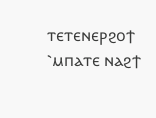ⲧⲉⲧⲉⲛⲉⲣϩⲟϯ ⳿ⲙⲡⲁⲧⲉ ⲛⲁϩϯ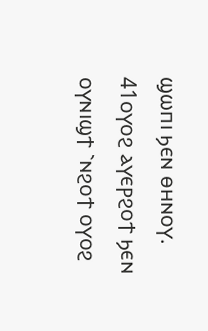ϣⲱⲡⲓ ϧⲉⲛ ⲑⲏⲛⲟⲩ.
41ⲟⲩⲟϩ ⲁⲩⲉⲣϩⲟϯ ϧⲉⲛ ⲟⲩⲛⲓϣϯ ⳿ⲛϩⲟϯ ⲟⲩⲟϩ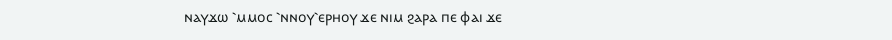ⲛⲁⲩϫⲱ ⳿ⲙⲙⲟⲥ ⳿ⲛⲛⲟⲩ⳿ⲉⲣⲏⲟⲩ ϫⲉ ⲛⲓⲙ ϩⲁⲣⲁ ⲡⲉ ⲫⲁⲓ ϫⲉ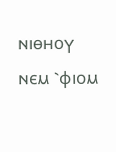ⲛⲓⲑⲏⲟⲩ ⲛⲉⲙ ⳿ⲫⲓⲟⲙ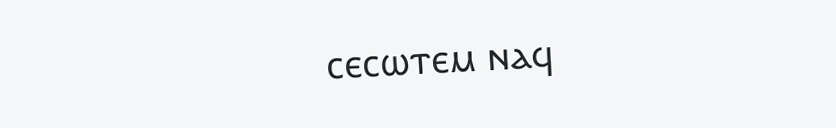ⲥⲉⲥⲱⲧⲉⲙ ⲛⲁϥ